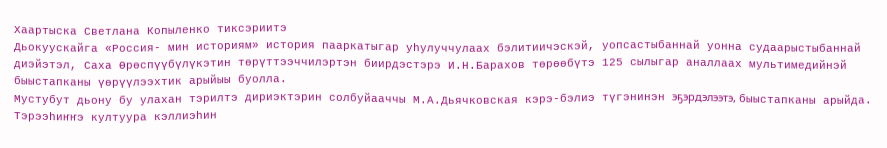Хаартыска Светлана Копыленко тиксэриитэ
Дьокуускайга «Россия- мин историям» история пааркатыгар уһулуччулаах бэлитиичэскэй, уопсастыбаннай уонна судаарыстыбаннай диэйэтэл, Саха Өрөспүүбүлүкэтин төрүттээччилэртэн биирдэстэрэ И.Н.Барахов төрөөбүтэ 125 сылыгар аналлаах мультимедийнэй быыстапканы үөрүүлээхтик арыйыы буолла.
Мустубут дьону бу улахан тэрилтэ дириэктэрин солбуйааччы М.А.Дьячковская кэрэ-бэлиэ түгэнинэн эҕэрдэлээтэ, быыстапканы арыйда. Тэрээһиҥҥэ култуура кэллиэһин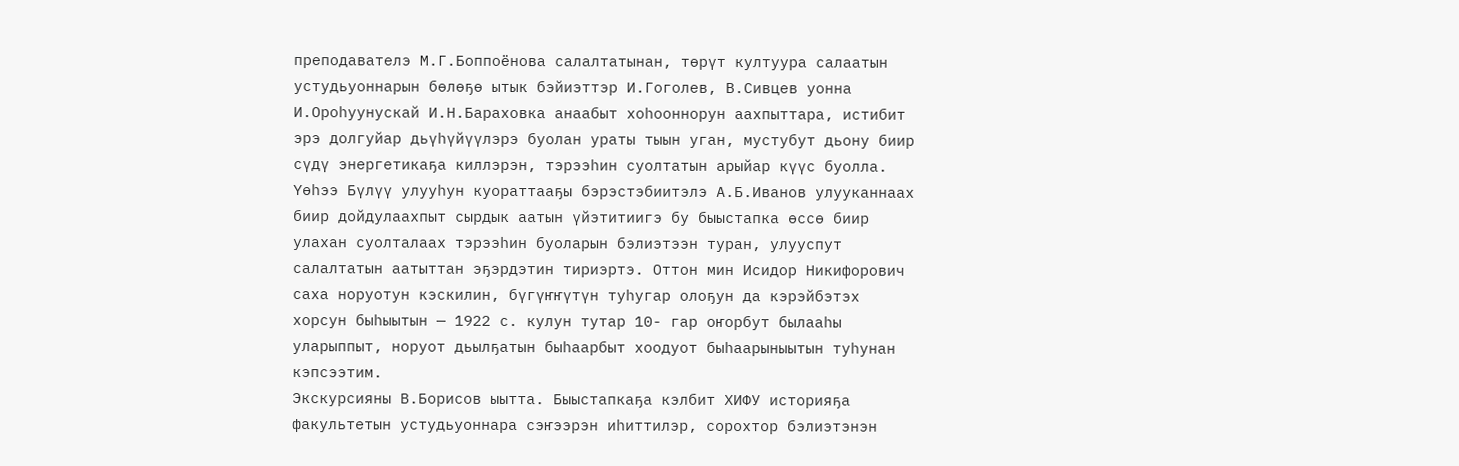преподавателэ М.Г.Боппоёнова салалтатынан, төрүт култуура салаатын устудьуоннарын бөлөҕө ытык бэйиэттэр И.Гоголев, В.Сивцев уонна И.Ороһуунускай И.Н.Бараховка анаабыт хоһооннорун аахпыттара, истибит эрэ долгуйар дьүһүйүүлэрэ буолан ураты тыын уган, мустубут дьону биир сүдү энергетикаҕа киллэрэн, тэрээһин суолтатын арыйар күүс буолла. Үөһээ Бүлүү улууһун куораттааҕы бэрэстэбиитэлэ А.Б.Иванов улууканнаах биир дойдулаахпыт сырдык аатын үйэтитиигэ бу быыстапка өссө биир улахан суолталаах тэрээһин буоларын бэлиэтээн туран, улууспут салалтатын аатыттан эҕэрдэтин тириэртэ. Оттон мин Исидор Никифорович саха норуотун кэскилин, бүгүҥҥүтүн туһугар олоҕун да кэрэйбэтэх хорсун быһыытын — 1922 с. кулун тутар 10- гар оҥорбут былааһы уларыппыт, норуот дьылҕатын быһаарбыт хоодуот быһаарыныытын туһунан кэпсээтим.
Экскурсияны В.Борисов ыытта. Быыстапкаҕа кэлбит ХИФУ историяҕа факультетын устудьуоннара сэҥээрэн иһиттилэр, сорохтор бэлиэтэнэн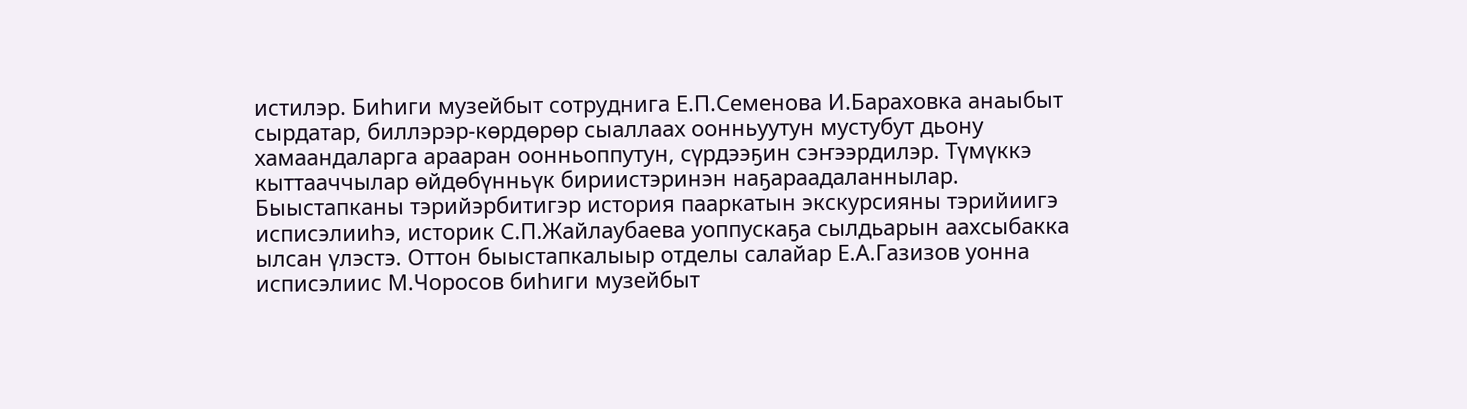истилэр. Биһиги музейбыт сотруднига Е.П.Семенова И.Бараховка анаыбыт сырдатар, биллэрэр-көрдөрөр сыаллаах оонньуутун мустубут дьону хамаандаларга арааран оонньоппутун, сүрдээҕин сэҥээрдилэр. Түмүккэ кыттааччылар өйдөбүнньүк бириистэринэн наҕараадаланнылар.
Быыстапканы тэрийэрбитигэр история пааркатын экскурсияны тэрийиигэ исписэлииһэ, историк С.П.Жайлаубаева уоппускаҕа сылдьарын аахсыбакка ылсан үлэстэ. Оттон быыстапкалыыр отделы салайар Е.А.Газизов уонна исписэлиис М.Чоросов биһиги музейбыт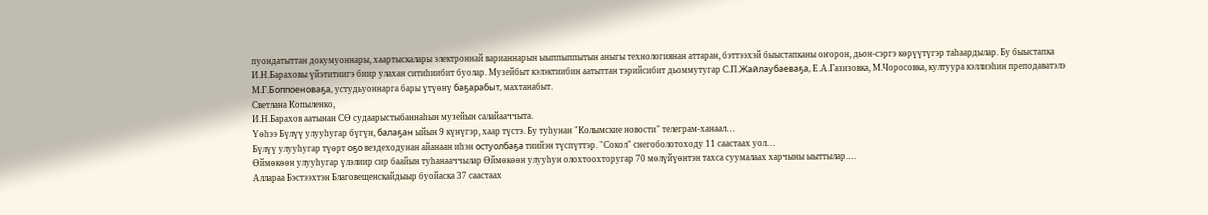пуондатыттан докумуоннары, хаартыскалары электроннай варианнарын ыыппыппытын аныгы технологиянан аттаран, бэттээхэй быыстапканы оҥорон, дьон-сэргэ көрүүтүгэр таһаардылар. Бу быыстапка И.Н.Бараховы үйэтитиигэ биир улахан ситиһиибит буолар. Музейбыт кэлэктиибин аатыттан тэрийсибит дьоммутугар С.П.Жайлаубаеваҕа, Е.А.Газизовка, М.Чоросовка, култуура кэллиэһин преподаватэлэ М.Г.Боппоеноваҕа, устудьуоннарга бары үтүөнү баҕарабыт, махтанабыт.
Светлана Копыленко,
И.Н.Барахов аатынан СӨ судаарыстыбаннаһын музейын салайааччыта.
Үөһээ Бүлүү улууһугар бүгүн, балаҕан ыйын 9 күнүгэр, хаар түстэ. Бу туһунан "Колымские новости" телеграм-ханаал…
Бүлүү улууһугар түөрт оҕо вездеходунан айанаан иһэн остуолбаҕа тиийэн түспүттэр. "Сокол" снегоболотоходу 11 саастаах уол…
Өймөкөөн улууһугар үлэлиир сир баайын туһанааччылар Өймөкөөн улууһун олохтоохторугар 70 мөлүйүөнтэн тахса суумалаах харчыны ыыттылар.…
Аллараа Бэстээхтэн Благовещенскайдыыр буойаска 37 саастаах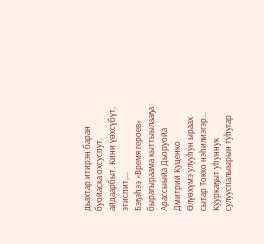дьахтар итирэн баран буойаска охсуспут, айдаарбыт. Кини үөхсүбүт, этиспит,…
Бэҕэһээ «Время героев» бырагыраама кыттыылааҕа Арассыыйа Дьоруойа Дмитрий Куценко Өлүөхүмэ улууһун ыраах сытар Токко нэһилиэгэр…
Кууркаҕыт уһуннук сулууспалыырын туһугар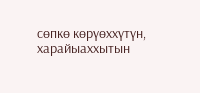сөпкө көрүөххүтүн, харайыаххытын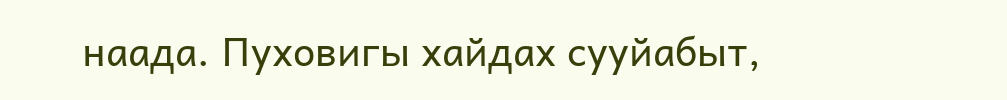наада. Пуховигы хайдах сууйабыт,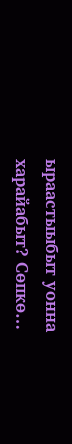ыраастыыбыт уонна харайабыт? Сөпкө…